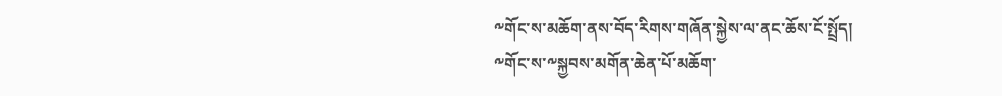༸གོང་ས་མཆོག་ནས་བོད་རིགས་གཞོན་སྐྱེས་ལ་ནང་ཆོས་ངོ་སྤྲོད།
༸གོང་ས་༸སྐྱབས་མགོན་ཆེན་པོ་མཆོག་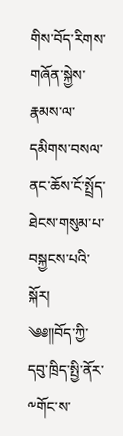གིས་བོད་རིགས་གཞོན་སྐྱེས་རྣམས་ལ་དམིགས་བསལ་ནང་ཆོས་ངོ་སྤྲོད་ཐེངས་གསུམ་པ་བསྐྱངས་པའི་སྐོར།
༄༅༎བོད་ཀྱི་དབུ་ཁྲིད་སྤྱི་ནོར་༸གོང་ས་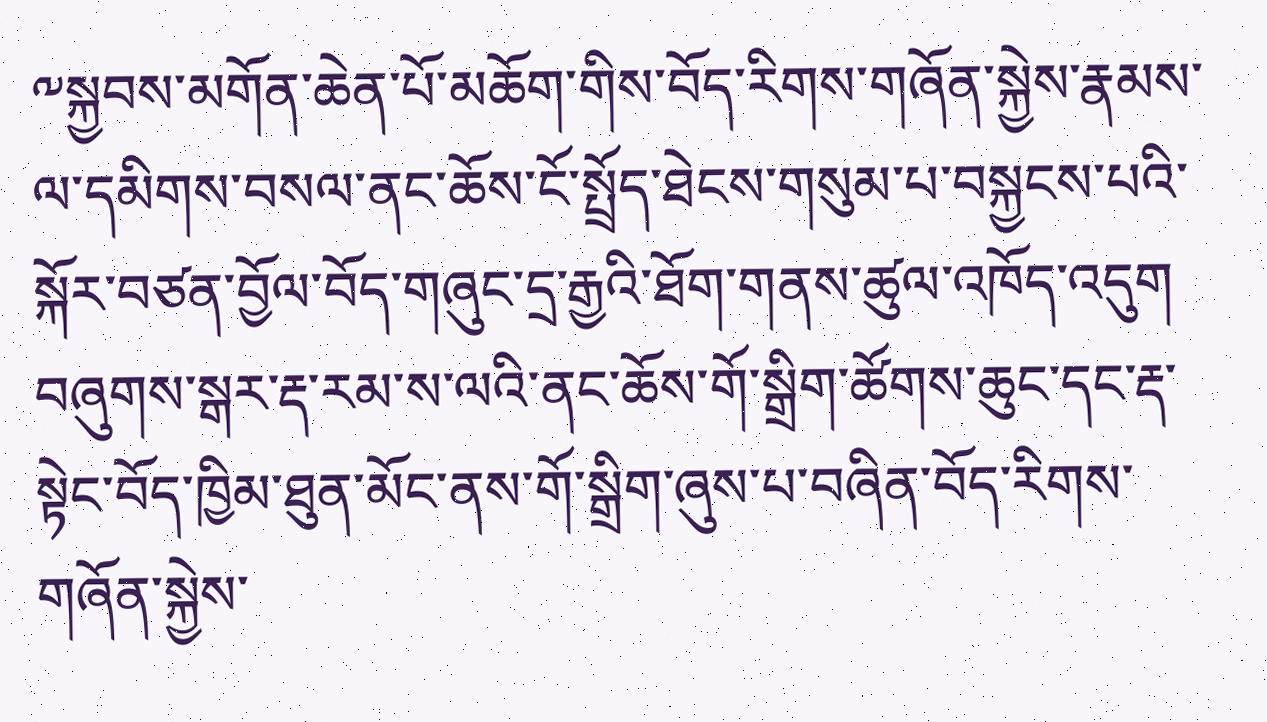༸སྐྱབས་མགོན་ཆེན་པོ་མཆོག་གིས་བོད་རིགས་གཞོན་སྐྱེས་རྣམས་ལ་དམིགས་བསལ་ནང་ཆོས་ངོ་སྤྲོད་ཐེངས་གསུམ་པ་བསྐྱངས་པའི་སྐོར་བཙན་བྱོལ་བོད་གཞུང་དྲ་རྒྱའི་ཐོག་གནས་ཚུལ་འཁོད་འདུག
བཞུགས་སྒར་རྡ་རམ་ས་ལའི་ནང་ཆོས་གོ་སྒྲིག་ཚོགས་ཆུང་དང་རྡ་སྟེང་བོད་ཁྱིམ་ཐུན་མོང་ནས་གོ་སྒྲིག་ཞུས་པ་བཞིན་བོད་རིགས་གཞོན་སྐྱེས་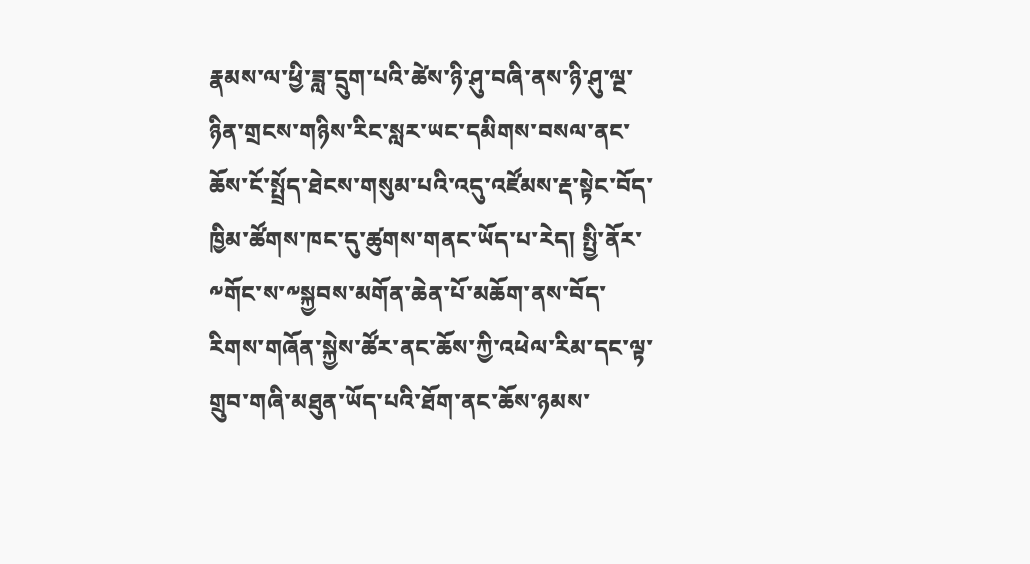རྣམས་ལ་ཕྱི་ཟླ་དྲུག་པའི་ཚེས་ཉི་ཤུ་བཞི་ནས་ཉི་ཤུ་ལྔ་ཉིན་གྲངས་གཉིས་རིང་སླར་ཡང་དམིགས་བསལ་ནང་ཆོས་ངོ་སྤྲོད་ཐེངས་གསུམ་པའི་འདུ་འཛོམས་རྡ་སྟེང་བོད་ཁྱིམ་ཚོགས་ཁང་དུ་ཚུགས་གནང་ཡོད་པ་རེད། སྤྱི་ནོར་༸གོང་ས་༸སྐྱབས་མགོན་ཆེན་པོ་མཆོག་ནས་བོད་རིགས་གཞོན་སྐྱེས་ཚོར་ནང་ཆོས་ཀྱི་འཕེལ་རིམ་དང་ལྟ་གྲུབ་གཞི་མཐུན་ཡོད་པའི་ཐོག་ནང་ཆོས་ཉམས་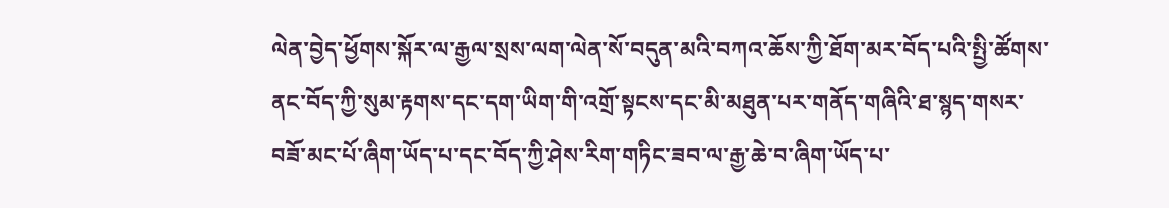ལེན་བྱེད་ཕྱོགས་སྐོར་ལ་རྒྱལ་སྲས་ལག་ལེན་སོ་བདུན་མའི་བཀའ་ཆོས་ཀྱི་ཐོག་མར་བོད་པའི་སྤྱི་ཚོགས་ནང་བོད་ཀྱི་སུམ་རྟགས་དང་དག་ཡིག་གི་འགྲོ་སྟངས་དང་མི་མཐུན་པར་གནོད་གཞིའི་ཐ་སྙད་གསར་བཟོ་མང་པོ་ཞིག་ཡོད་པ་དང་བོད་ཀྱི་ཤེས་རིག་གཏིང་ཟབ་ལ་རྒྱ་ཆེ་བ་ཞིག་ཡོད་པ་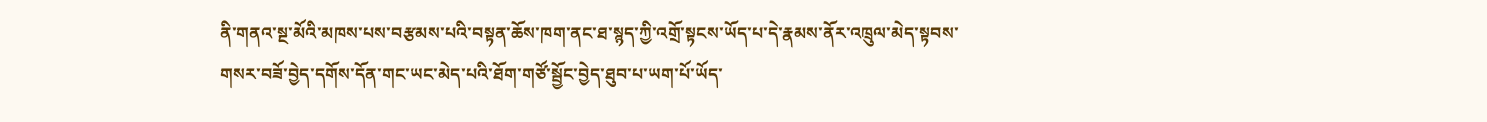ནི་གནའ་སྔ་མོའི་མཁས་པས་བརྩམས་པའི་བསྟན་ཆོས་ཁག་ནང་ཐ་སྙད་ཀྱི་འགྲོ་སྟངས་ཡོད་པ་དེ་རྣམས་ནོར་འཁྲུལ་མེད་སྟབས་གསར་བཟོ་བྱེད་དགོས་དོན་གང་ཡང་མེད་པའི་ཐོག་གཙོ་སྦྱོང་བྱེད་ཐུབ་པ་ཡག་པོ་ཡོད་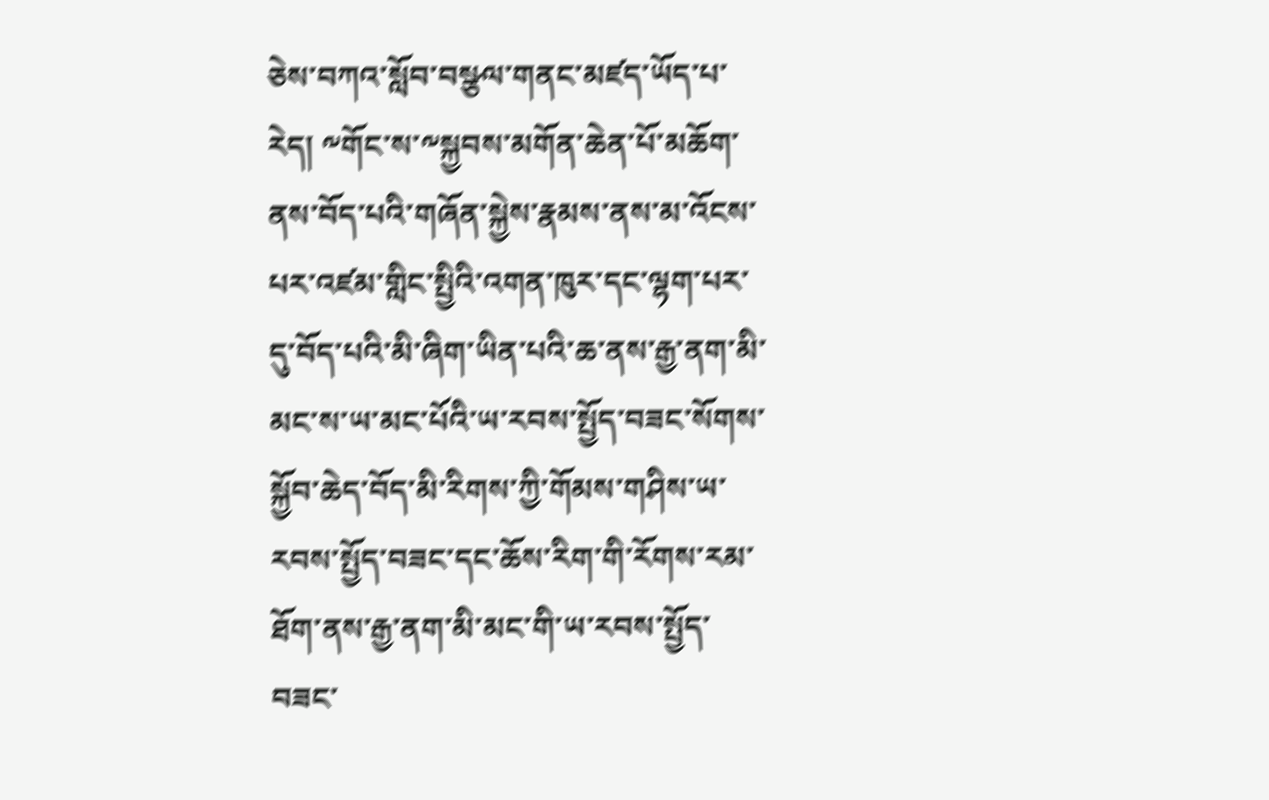ཅེས་བཀའ་སློབ་བསྩལ་གནང་མཛད་ཡོད་པ་རེད། ༸གོང་ས་༸སྐྱབས་མགོན་ཆེན་པོ་མཆོག་ནས་བོད་པའི་གཞོན་སྐྱེས་རྣམས་ནས་མ་འོངས་པར་འཛམ་གླིང་སྤྱིའི་འགན་ཁུར་དང་ལྷག་པར་དུ་བོད་པའི་མི་ཞིག་ཡིན་པའི་ཆ་ནས་རྒྱ་ནག་མི་མང་ས་ཡ་མང་པོའི་ཡ་རབས་སྤྱོད་བཟང་སོགས་སྐྱོབ་ཆེད་བོད་མི་རིགས་ཀྱི་གོམས་གཤིས་ཡ་རབས་སྤྱོད་བཟང་དང་ཆོས་རིག་གི་རོགས་རམ་ཐོག་ནས་རྒྱ་ནག་མི་མང་གི་ཡ་རབས་སྤྱོད་བཟང་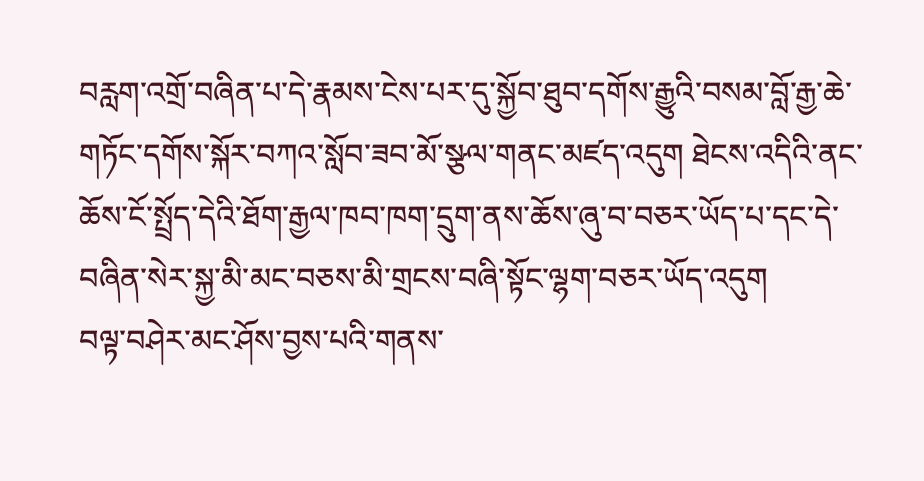བརླག་འགྲོ་བཞིན་པ་དེ་རྣམས་ངེས་པར་དུ་སྐྱོབ་ཐུབ་དགོས་རྒྱུའི་བསམ་བློ་རྒྱ་ཆེ་གཏོང་དགོས་སྐོར་བཀའ་སློབ་ཟབ་མོ་སྩལ་གནང་མཛད་འདུག ཐེངས་འདིའི་ནང་ཆོས་ངོ་སྤྲོད་དེའི་ཐོག་རྒྱལ་ཁབ་ཁག་དྲུག་ནས་ཆོས་ཞུ་བ་བཅར་ཡོད་པ་དང་དེ་བཞིན་སེར་སྐྱ་མི་མང་བཅས་མི་གྲངས་བཞི་སྟོང་ལྷག་བཅར་ཡོད་འདུག
བལྟ་བཤེར་མང་ཤོས་བྱས་པའི་གནས་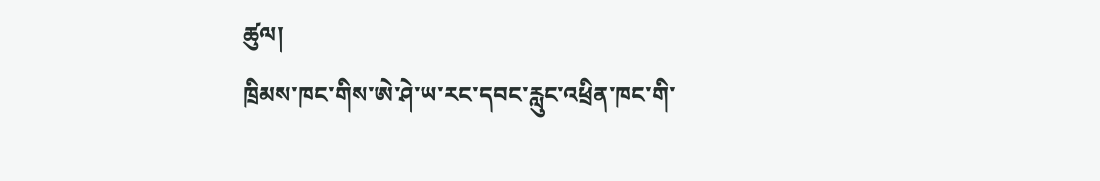ཚུལ།
ཁྲིམས་ཁང་གིས་ཨེ་ཤེ་ཡ་རང་དབང་རླུང་འཕྲིན་ཁང་གི་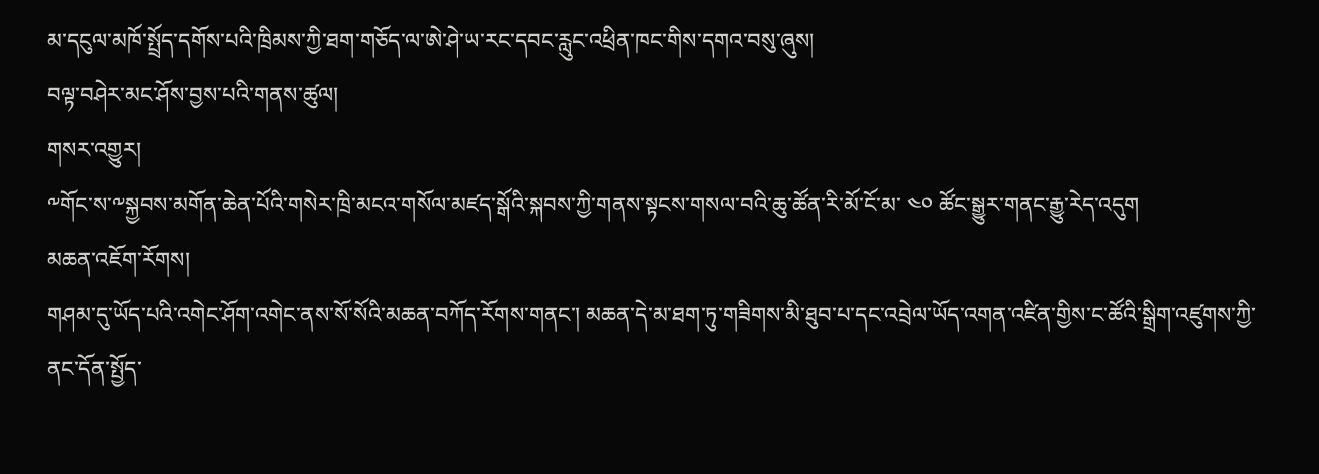མ་དངུལ་མཁོ་སྤྲོད་དགོས་པའི་ཁྲིམས་ཀྱི་ཐག་གཅོད་ལ་ཨེ་ཤེ་ཡ་རང་དབང་རླུང་འཕྲིན་ཁང་གིས་དགའ་བསུ་ཞུས།
བལྟ་བཤེར་མང་ཤོས་བྱས་པའི་གནས་ཚུལ།
གསར་འགྱུར།
༸གོང་ས་༸སྐྱབས་མགོན་ཆེན་པོའི་གསེར་ཁྲི་མངའ་གསོལ་མཛད་སྒོའི་སྐབས་ཀྱི་གནས་སྟངས་གསལ་བའི་ཆུ་ཚོན་རི་མོ་ངོ་མ་ ༤༠ ཚོང་སྒྱུར་གནང་རྒྱུ་རེད་འདུག
མཆན་འཇོག་རོགས།
གཤམ་དུ་ཡོད་པའི་འགེང་ཤོག་འགེང་ནས་སོ་སོའི་མཆན་བཀོད་རོགས་གནང་། མཆན་དེ་མ་ཐག་ཏུ་གཟིགས་མི་ཐུབ་པ་དང་འབྲེལ་ཡོད་འགན་འཛིན་གྱིས་ང་ཚོའི་སྒྲིག་འཛུགས་ཀྱི་ནང་དོན་སྤྱོད་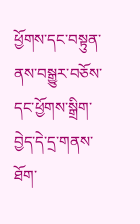ཕྱོགས་དང་བསྟུན་ནས་བསྒྱུར་བཅོས་དང་ཕྱོགས་སྒྲིག་བྱེད་དེ་དྲ་གནས་ཐོག་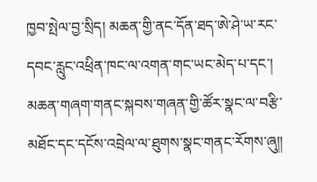ཁྱབ་སྤེལ་བྱ་སྲིད། མཆན་གྱི་ནང་དོན་ཐད་ཨེ་ཤེ་ཡ་རང་དབང་རླུང་འཕྲིན་ཁང་ལ་འགན་གང་ཡང་མེད་པ་དང་། མཆན་གཞག་གནང་སྐབས་གཞན་གྱི་ཚོར་སྣང་ལ་བརྩི་མཐོང་དང་དངོས་འབྲེལ་ལ་ཐུགས་སྣང་གནང་རོགས་ཞུ༎